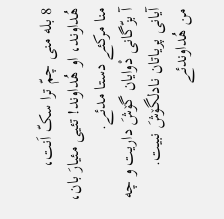8 بله منی چمّ ترا سکّ اَنت، هُداوند، او هُداوند! تئیی مئیارَ بان، منا مرکئے دستا مدئے.
آ بزّگانی دْوایان گۆشَ داریت و چه آیانی پریاتان نادلگۆشَ نبیت.
من هُداوندئے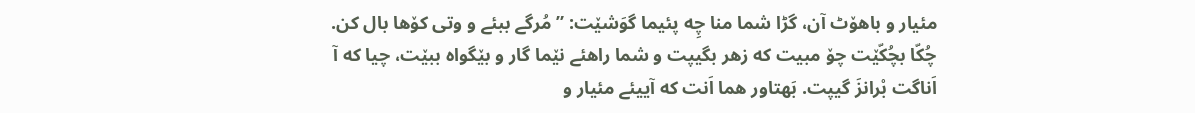مئیار و باهۆٹ آن، گڑا شما منا چِه پئیما گوَشێت: ”مُرگے ببئے و وتی کۆها بال کن.
چُکّا بچُکّێت چۆ مبیت که زهر بگیپت و شما راهئے نێما گار و بێگواه ببێت، چیا که آ اَناگت بْرانزَ گیپت. بَهتاور هما اَنت که آییئے مئیار و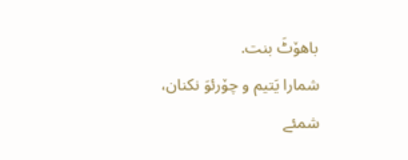باهۆٹَ بنت.
شمارا یَتیم و چۆرئوَ نکنان، شمئے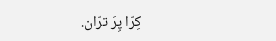کِرّا پِرَ ترّان.